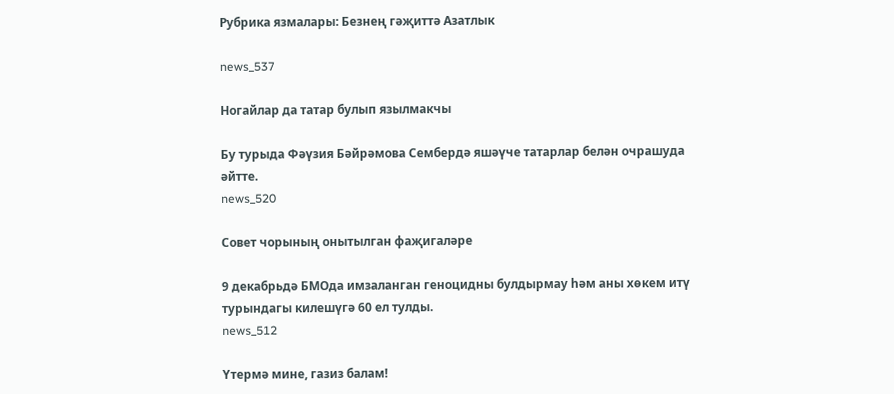Рубрика язмалары: Безнең гәҗиттә Азатлык

news_537

Ногайлар да татар булып язылмакчы

Бу турыда Фәүзия Бәйрәмова Сембердә яшәүче татарлар белән очрашуда әйтте.
news_520

Совет чорының онытылган фаҗигаләре

9 декабрьдә БМОда имзаланган геноцидны булдырмау һәм аны хөкем итү турындагы килешүгә 60 ел тулды.
news_512

Үтермә мине, газиз балам!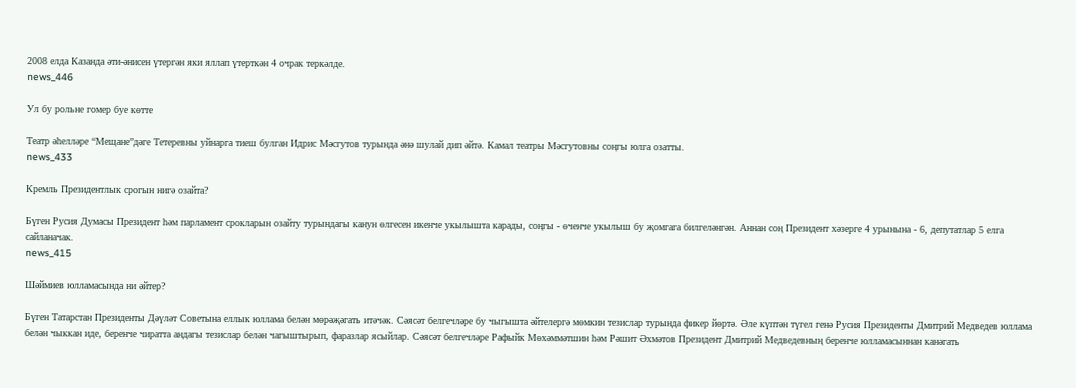2008 елда Казанда әти-әнисен үтергән яки яллап үтерткән 4 очрак теркәлде.
news_446

Ул бу рольне гомер буе көтте

Театр әһелләре “Мещане”дәге Тетеревны уйнарга тиеш булган Идрис Мәсгутов турында әнә шулай дип әйтә. Камал театры Мәсгутовны соңгы юлга озатты.
news_433

Кремль Президентлык срогын нигә озайта?

Бүген Русия Думасы Президент һәм парламент срокларын озайту турындагы канун өлгесен икенче укылышта карады, соңгы - өченче укылыш бу җомгага билгеләнгән. Аннан соң Президент хәзерге 4 урынына - 6, депутатлар 5 елга сайланачак.
news_415

Шәймиев юлламасында ни әйтер?

Бүген Татарстан Президенты Дәүләт Советына еллык юллама белән мөрәҗәгать итәчәк. Сәясәт белгечләре бу чыгышта әйтелергә мөмкин тезислар турында фикер йөртә. Әле күптән түгел генә Русия Президенты Дмитрий Медведев юллама белән чыккан иде, беренче чиратта андагы тезислар белән чагыштырып, фаразлар ясыйлар. Сәясәт белгечләре Рафыйк Мөхәммәтшин һәм Рәшит Әхмәтов Президент Дмитрий Медведевның беренче юлламасыннан канәгать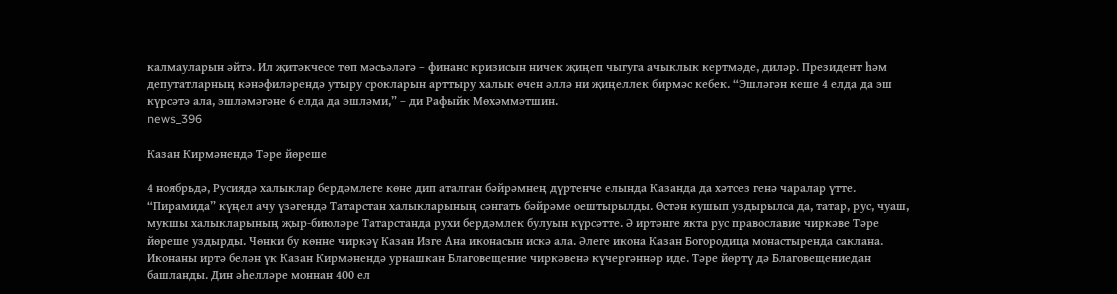калмауларын әйтә. Ил җитәкчесе төп мәсьәләгә – финанс кризисын ничек җиңеп чыгуга ачыклык кертмәде, диләр. Президент һәм депутатларның кәнәфиләрендә утыру срокларын арттыру халык өчен әллә ни җиңеллек бирмәс кебек. “Эшләгән кеше 4 елда да эш күрсәтә ала, эшләмәгәне 6 елда да эшләми,” – ди Рафыйк Мөхәммәтшин.
news_396

Казан Кирмәнендә Тәре йөреше

4 ноябрьдә, Русиядә халыклар бердәмлеге көне дип аталган бәйрәмнең дүртенче елында Казанда да хәтсез генә чаралар үтте. “Пирамида” күңел ачу үзәгендә Татарстан халыкларының сәнгать бәйрәме оештырылды. Өстән кушып уздырылса да, татар, рус, чуаш, мукшы халыкларының җыр-биюләре Татарстанда рухи бердәмлек булуын күрсәтте. Ә иртәнге якта рус православие чиркәве Тәре йөреше уздырды. Чөнки бу көнне чиркәү Казан Изге Ана иконасын искә ала. Әлеге икона Казан Богородица монастыренда саклана. Иконаны иртә белән үк Казан Кирмәнендә урнашкан Благовещение чиркәвенә күчергәннәр иде. Тәре йөртү дә Благовещениедан башланды. Дин әһелләре моннан 400 ел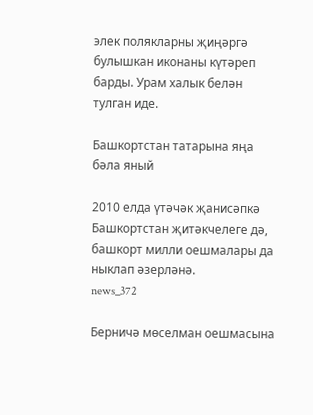элек полякларны җиңәргә булышкан иконаны күтәреп барды. Урам халык белән тулган иде.

Башкортстан татарына яңа бәла яный

2010 елда үтәчәк җанисәпкә Башкортстан җитәкчелеге дә, башкорт милли оешмалары да ныклап әзерләнә.
news_372

Берничә мөселман оешмасына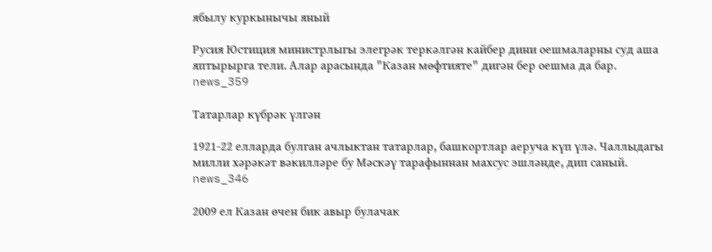ябылу куркынычы яный

Русия Юстиция министрлыгы элегрәк теркәлгән кайбер дини оешмаларны суд аша яптырырга тели. Алар арасында "Казан мөфтияте" дигән бер оешма да бар.
news_359

Татарлар күбрәк үлгән

1921-22 елларда булган ачлыктан татарлар, башкортлар аеруча күп үлә. Чаллыдагы милли хәрәкәт вәкилләре бу Мәскәү тарафыннан махсус эшләнде, дип саный.
news_346

2009 ел Казан өчен бик авыр булачак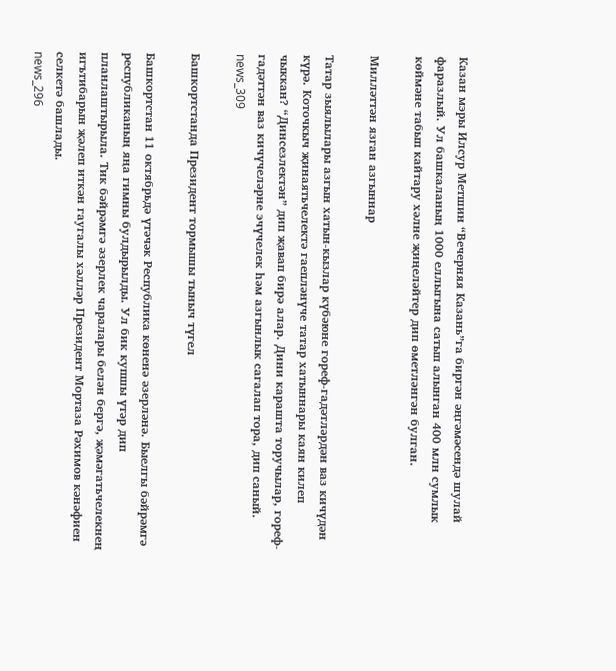Казан мэры Илсур Метшин “Вечерняя Казань”га биргән әңгәмәсендә шулай фаразлый. Ул башкаланың 1000 еллыгына сатып алынган 400 млн сумлык көймәне табып кайтару хәлне җиңеләйтер дип өметләнгән булган.

Милләттән язган азгыннар

Татар зыялылары азгын хатын-кызлар күбәюне гореф-гадәтләрдән ваз кичүдән күрә. Коточкыч җинаятьчелектә гаепләнүче татар хатыннары каян килеп чыккан? “Динсезлектән” дип җавап бирә алар. Дини карашта торучылар, гореф-гадәттән ваз кичүчеләрне эчүчелек һәм азгынлык сагалап тора, дип саный.
news_309

Башкортстанда Президент тормышы тыныч түгел

Башкортстан 11 октябрьдә үтәчәк Республика көненә әзерләнә. Быелгы бәйрәмгә республиканың яңа гимны булдырылды. Ул бик купшы үтәр дип планлаштырыла. Тик бәйрәмгә әзерлек чаралары белән бергә, җәмәгатьчелекнең игътибарын җәлеп иткән гаугалы хәлләр Президент Мортаза Рәхимов кәнәфиен селкетә башлады.
news_296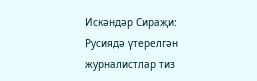Искәндәр Сираҗи: Русиядә үтерелгән журналистлар тиз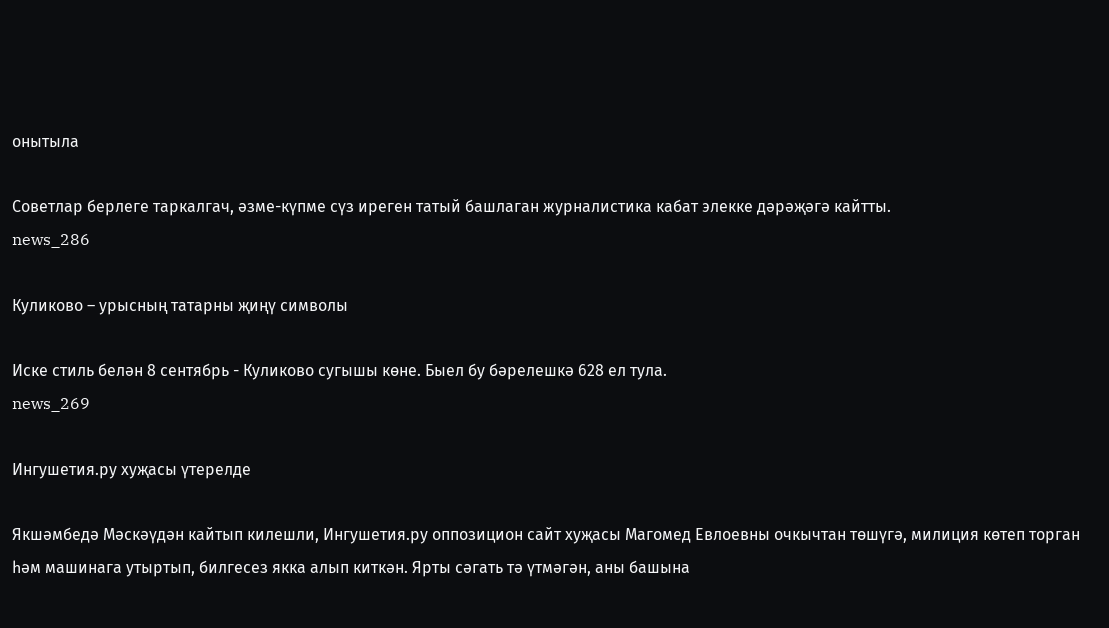онытыла

Советлар берлеге таркалгач, әзме-күпме сүз иреген татый башлаган журналистика кабат элекке дәрәҗәгә кайтты.
news_286

Куликово – урысның татарны җиңү символы

Иске стиль белән 8 сентябрь - Куликово сугышы көне. Быел бу бәрелешкә 628 ел тула.
news_269

Ингушетия.ру хуҗасы үтерелде

Якшәмбедә Мәскәүдән кайтып килешли, Ингушетия.ру оппозицион сайт хуҗасы Магомед Евлоевны очкычтан төшүгә, милиция көтеп торган һәм машинага утыртып, билгесез якка алып киткән. Ярты сәгать тә үтмәгән, аны башына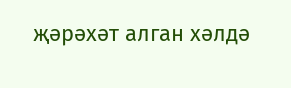җәрәхәт алган хәлдә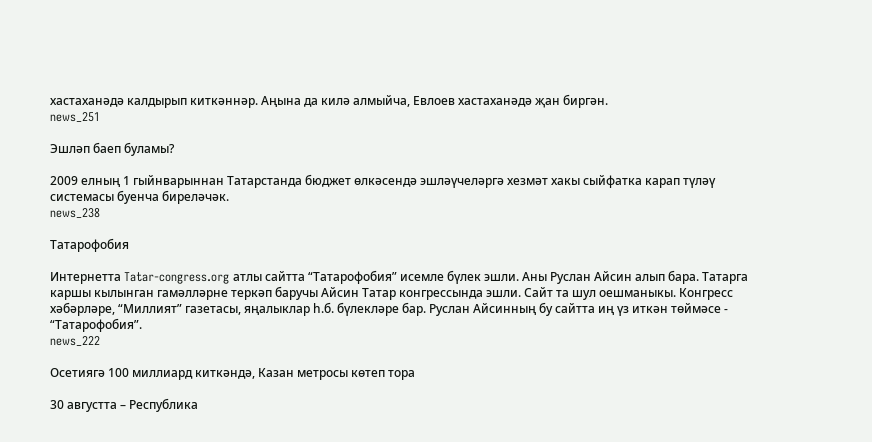хастаханәдә калдырып киткәннәр. Аңына да килә алмыйча, Евлоев хастаханәдә җан биргән.
news_251

Эшләп баеп буламы?

2009 елның 1 гыйнварыннан Татарстанда бюджет өлкәсендә эшләүчеләргә хезмәт хакы сыйфатка карап түләү системасы буенча биреләчәк.
news_238

Татарофобия

Интернетта Tatar-congress.org атлы сайтта “Татарофобия” исемле бүлек эшли. Аны Руслан Айсин алып бара. Татарга каршы кылынган гамәлләрне теркәп баручы Айсин Татар конгрессында эшли. Сайт та шул оешманыкы. Конгресс хәбәрләре, “Миллият” газетасы, яңалыклар һ.б. бүлекләре бар. Руслан Айсинның бу сайтта иң үз иткән төймәсе - “Татарофобия”.
news_222

Осетиягә 100 миллиард киткәндә, Казан метросы көтеп тора

30 августта – Республика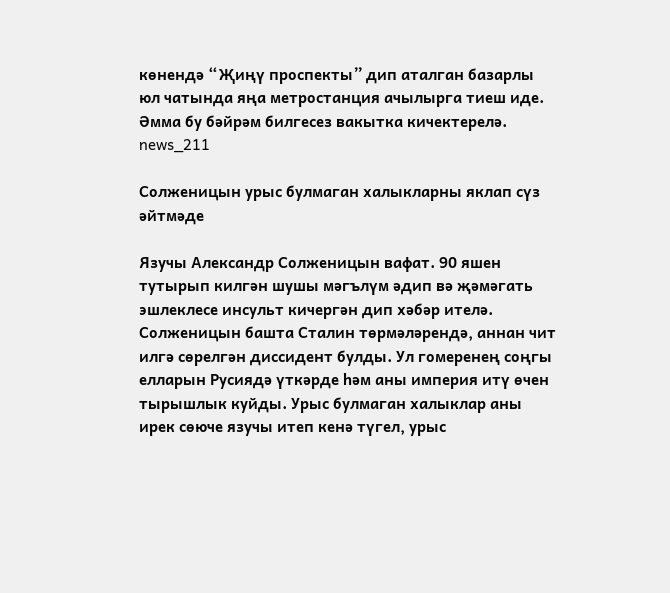көнендә “Җиңү проспекты” дип аталган базарлы юл чатында яңа метростанция ачылырга тиеш иде. Әмма бу бәйрәм билгесез вакытка кичектерелә.
news_211

Солженицын урыс булмаган халыкларны яклап сүз әйтмәде

Язучы Александр Солженицын вафат. 90 яшен тутырып килгән шушы мәгълүм әдип вә җәмәгать эшлеклесе инсульт кичергән дип хәбәр ителә. Солженицын башта Сталин төрмәләрендә, аннан чит илгә сөрелгән диссидент булды. Ул гомеренең соңгы елларын Русиядә үткәрде һәм аны империя итү өчен тырышлык куйды. Урыс булмаган халыклар аны ирек сөюче язучы итеп кенә түгел, урыс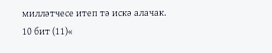милләтчесе итеп тә искә алачак.
10 бит (11)«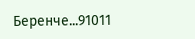Беренче...91011